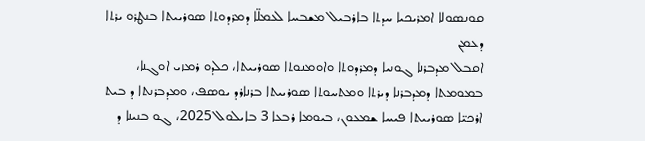ܩܘܢܣܘܠܐ ܐܡܪܝܟܝܐ ܚܕܬܐ ܒܐܪܒܝܠ ܡܫܒܚܐ ܠܥܡܠ̈ܐ ܕܡܪܕܘܬܐ ܣܘܪܝܝܬܐ ܒܢܛܪܘ ܝܪܬܐ ܕܥܡܢ
ܐܩܒܠ ܡܕܒܪܢܐ ܓܘܢܝܐ ܕܡܪܕܘܬܐ ܘܐܘܡܢܘܬܐ ܣܘܪܝܝܬܐ، ܟܠܕܘ ܪܡܙܝ ܐܘܓܢܐ، ܒܡܘܡܬܐ ܕܡܕܒܪܢܐ ܕܝܪܬܐ ܘܡܬܚܘܬܐ ܣܘܪܝܝܬܐ ܒܪܢܐܪܕ ܝܘܣܦ، ܘܡܕܒܪܢܬܐ ܕ ܒܝܬ ܐܪܟܝ̈ܐ ܣܘܪܝܝܬܐ ܦܝܚܐ ܫܡܥܘܢ، ܒܝܘܡܐ ܪܒܥܐ 3 ܒܐܝܠܘܠ 2025، ܓܘ ܒܢܝܢܐ ܕ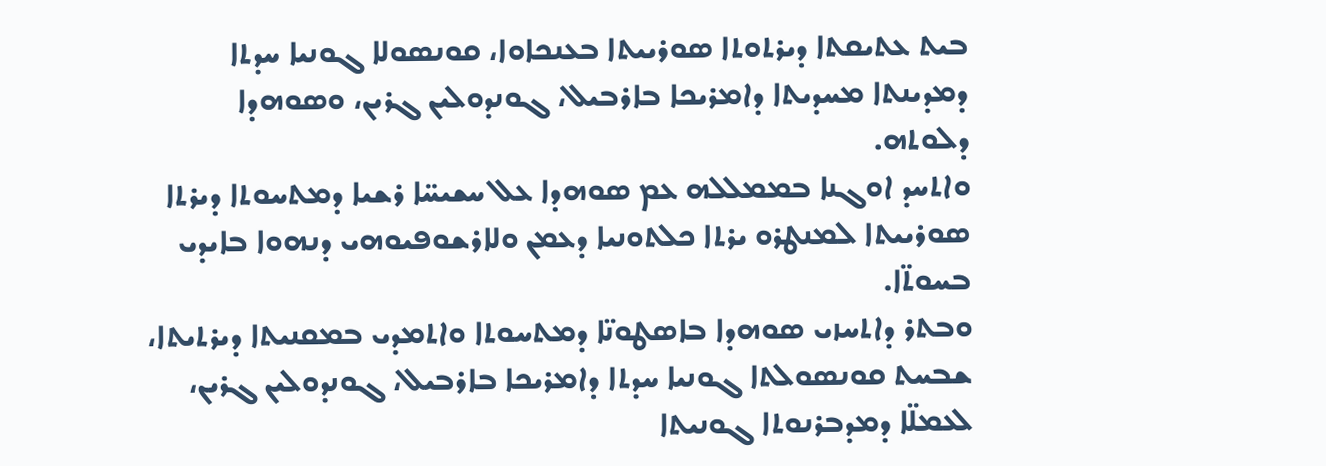ܒܝܬ ܥܬܝܩܬܐ ܕܝܪܬܘܬܐ ܣܘܪܝܝܬܐ ܒܥܢܟܐܘܐ، ܩܘܢܣܘܠܐ ܓܘܢܝܐ ܚܕܬܐ ܕܡܕܝܢܬܐ ܡܚܕܝܬܐ ܕܐܡܪܝܟܐ ܒܐܪܒܝܠ، ܓܘܢܕܘܠܝܢ ܓܪܝܢ، ܘܣܘܗܕܐ ܕܠܘܬܗ.
ܘܐܬܚܕ ܐܘܓܢܐ ܒܡܡܠܠܗ ܥܡ ܣܘܗܕܐ ܥܠ ܚܫܝܚ̈ܐ ܪܫܝܐ ܕܡܬܚܘܬܐ ܕܝܪܬܐ ܣܘܪܝܝܬܐ ܠܡܢܛܪܘ ܝܪܬܐ ܟܠܬܘܢܝܐ ܕܥܡܢ ܘܠܐܪܫܘܦܝܘܗܝ ܕܢܗܘܐ ܒܐܝܕܝ ܒܚܘܬ̈ܐ.
ܘܒܬܪ ܕܐܬܚܙܝ ܣܘܗܕܐ ܒܐܣܛܘܢ̈ܐ ܕܡܬܚܘܬܐ ܘܐܬܡܕܝ ܒܡܩܢܝܬܐ ܕܝܪܬܝܬܐ، ܫܒܚܬ ܩܘܢܣܘܠܬܐ ܓܘܢܝܐ ܚܕܬܐ ܕܐܡܪܝܟܐ ܒܐܪܒܝܠ، ܓܘܢܕܘܠܝܢ ܓܪܝܢ، ܠܥܡܠ̈ܐ ܕܡܕܒܪܢܘܬܐ ܓܘܢܝܬܐ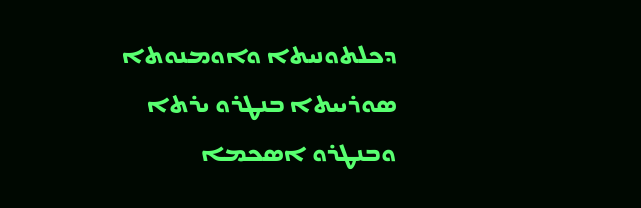ܕܟܠܬܘܢܝܬܐ ܘܐܘܡܢܘܬܐ ܣܘܪܝܝܬܐ ܒܢܛܪܘ ܝܪܬܐ ܘܒܢܛܪܘ ܐܣܟܡܐ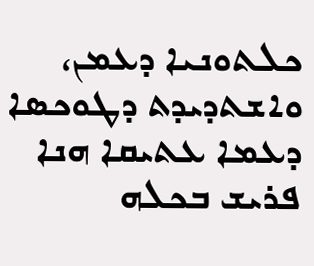ܟܠܬܘܢܝܐ ܕܥܡܢ، ܘܐܫܬܕܝܕܬ ܕܛܘܟܣܐ ܕܥܡܐ ܥܬܝܩܐ ܗܢܐ ܦܪܝܫ ܒܟܠܗ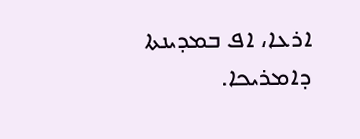ܐܪܥܐ، ܐܦ ܒܡܕܝܢܬܐ ܕܐܡܪܝܟܐ.